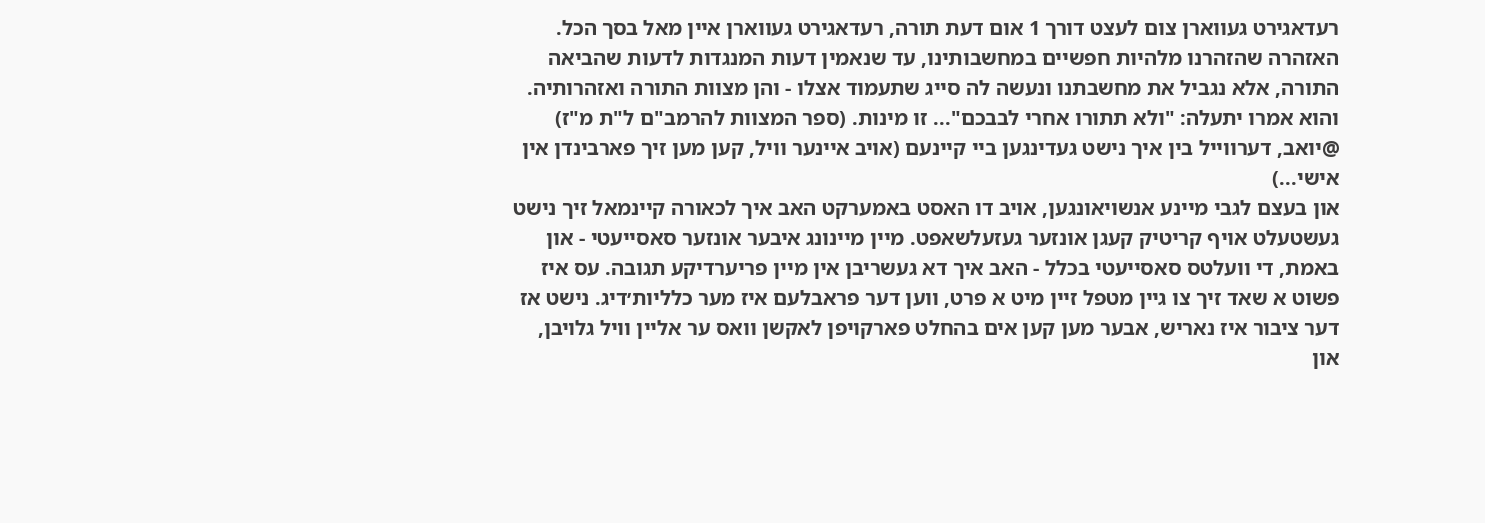רעדאגירט געווארן צום לעצט דורך 1 אום דעת תורה, רעדאגירט געווארן איין מאל בסך הכל.
האזהרה שהזהרנו מלהיות חפשיים במחשבותינו, עד שנאמין דעות המנגדות לדעות שהביאה התורה, אלא נגביל את מחשבתנו ונעשה לה סייג שתעמוד אצלו - והן מצוות התורה ואזהרותיה.
והוא אמרו יתעלה: "ולא תתורו אחרי לבבכם"... זו מינות. (ספר המצוות להרמב"ם ל"ת מ"ז)
@יואב, דערווייל בין איך נישט געדינגען ביי קיינעם (אויב איינער וויל, קען מען זיך פארבינדן אין אישי...)
און בעצם לגבי מיינע אנשויאונגען, אויב דו האסט באמערקט האב איך לכאורה קיינמאל זיך נישט געשטעלט אויף קריטיק קעגן אונזער געזעלשאפט. מיין מיינונג איבער אונזער סאסייעטי - און באמת, די וועלטס סאסייעטי בכלל - האב איך דא געשריבן אין מיין פריערדיקע תגובה. עס איז פשוט א שאד זיך צו גיין מטפל זיין מיט א פרט, ווען דער פראבלעם איז מער כלליות׳דיג. נישט אז דער ציבור איז נאריש, אבער מען קען אים בהחלט פארקויפן לאקשן וואס ער אליין וויל גלויבן, און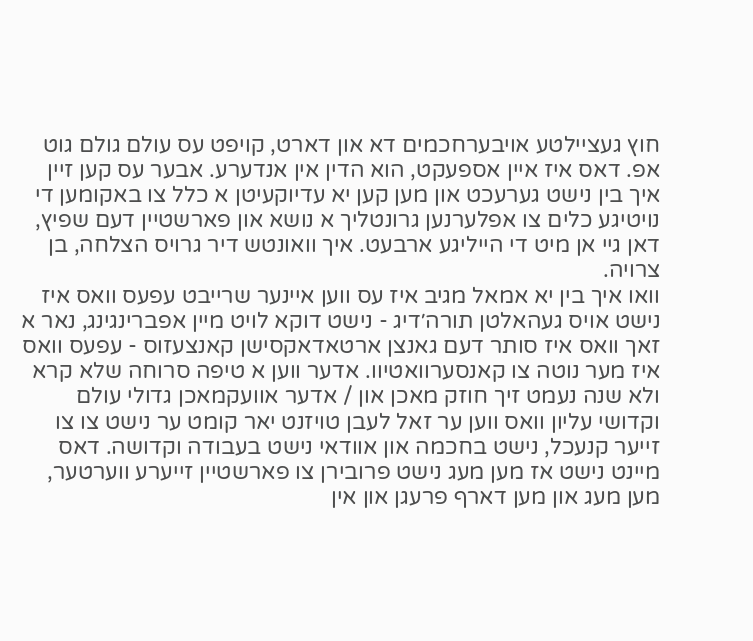חוץ געציילטע אויבערחכמים דא און דארט, קויפט עס עולם גולם גוט אפ. דאס איז איין אספעקט, הוא הדין אין אנדערע. אבער עס קען זיין איך בין נישט גערעכט און מען קען יא עדיוקעיטן א כלל צו באקומען די נויטיגע כלים צו אפלערנען גרונטליך א נושא און פארשטיין דעם שפיץ, דאן גיי אן מיט די הייליגע ארבעט. איך וואונטש דיר גרויס הצלחה, בן צרויה.
וואו איך בין יא אמאל מגיב איז עס ווען איינער שרייבט עפעס וואס איז נישט אויס געהאלטן תורה׳דיג - נישט דוקא לויט מיין אפברינגינג, נאר א זאך וואס איז סותר דעם גאנצן ארטאדאקסישן קאנצעזוס - עפעס וואס איז מער נוטה צו קאנסערוואטיוו. אדער ווען א טיפה סרוחה שלא קרא ולא שנה נעמט זיך חוזק מאכן און / אדער אוועקמאכן גדולי עולם וקדושי עליון וואס ווען ער זאל לעבן טויזנט יאר קומט ער נישט צו צו זייער קנעכל, נישט בחכמה און אוודאי נישט בעבודה וקדושה. דאס מיינט נישט אז מען מעג נישט פרובירן צו פארשטיין זייערע ווערטער, מען מעג און מען דארף פרעגן און אין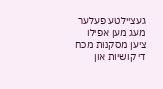געציילטע פעלער מעג מען אפילו ציען מסקנות מכח די קושיות און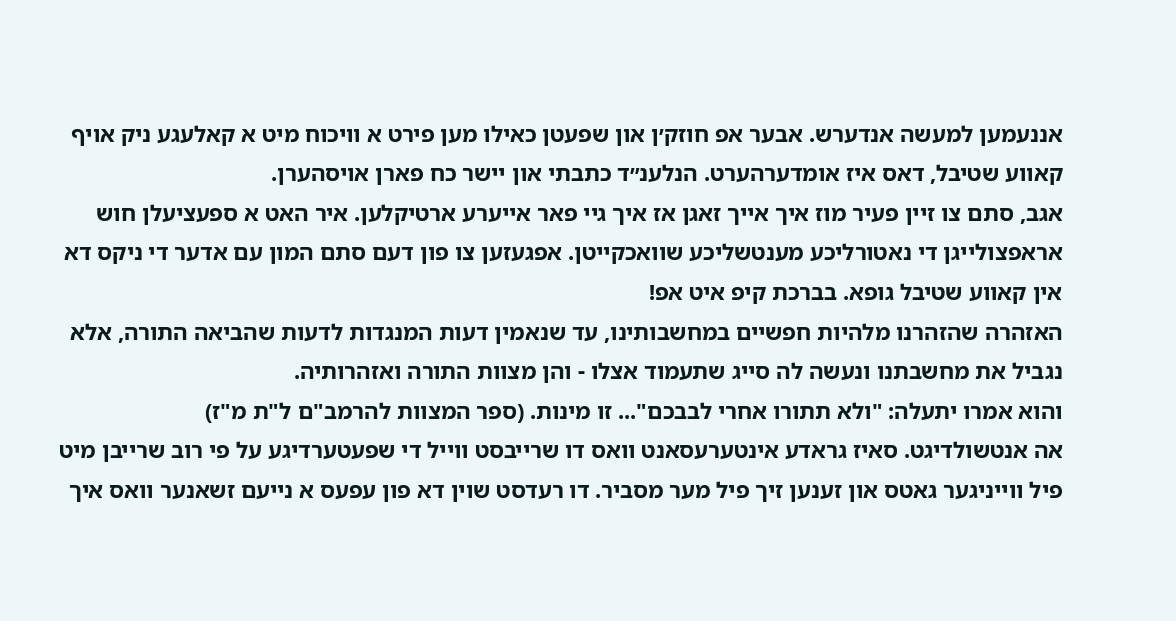אננעמען למעשה אנדערש. אבער אפ חוזק׳ן און שפעטן כאילו מען פירט א וויכוח מיט א קאלעגע ניק אויף קאווע שטיבל, דאס איז אומדערהערט. הנלענ״ד כתבתי און יישר כח פארן אויסהערן.
אגב, סתם צו זיין פעיר מוז איך אייך זאגן אז איך גיי פאר אייערע ארטיקלען. איר האט א ספעציעלן חוש אראפצולייגן די נאטורליכע מענטשליכע שוואכקייטן. אפגעזען צו פון דעם סתם המון עם אדער די ניקס דא אין קאווע שטיבל גופא. בברכת קיפ איט אפ!
האזהרה שהזהרנו מלהיות חפשיים במחשבותינו, עד שנאמין דעות המנגדות לדעות שהביאה התורה, אלא נגביל את מחשבתנו ונעשה לה סייג שתעמוד אצלו - והן מצוות התורה ואזהרותיה.
והוא אמרו יתעלה: "ולא תתורו אחרי לבבכם"... זו מינות. (ספר המצוות להרמב"ם ל"ת מ"ז)
אה אנטשולדיגט. סאיז גראדע אינטערעסאנט וואס דו שרייבסט ווייל די שפעטערדיגע על פי רוב שרייבן מיט פיל ווייניגער גאטס און זענען זיך פיל מער מסביר. דו רעדסט שוין דא פון עפעס א נייעם זשאנער וואס איך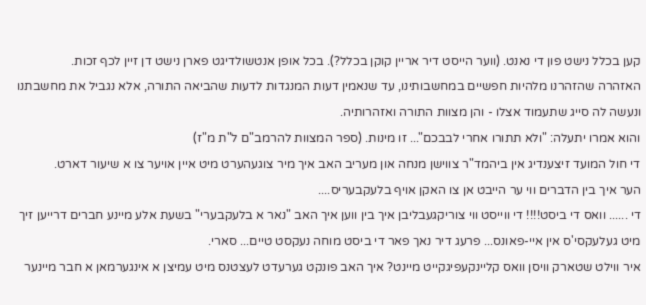קען בכלל נישט פון די נאנט. (ווער הייסט דיר אריין קוקן בכלל?). בכל אופן אנטשולדיגט פארן נישט דן זיין לכף זכות.
האזהרה שהזהרנו מלהיות חפשיים במחשבותינו, עד שנאמין דעות המנגדות לדעות שהביאה התורה, אלא נגביל את מחשבתנו ונעשה לה סייג שתעמוד אצלו - והן מצוות התורה ואזהרותיה.
והוא אמרו יתעלה: "ולא תתורו אחרי לבבכם"... זו מינות. (ספר המצוות להרמב"ם ל"ת מ"ז)
די חול המועד זיצענדיג אין ביהמד"ר צווישן מנחה און מעריב האב איך מיר צוגעהערט מיט איין אויער צו א שיעור דארט.
הער איך בין הדברים ווי ער הייבט אן צו האקן אויף בלעקבעריס....
די ...... וואס די ביסט!!!! די ווייסט ווי צוריקגעבליבן איך בין ווען איך האב "נאר א בלעקבערי" בשעת אלע מיינע חברים דרייען זיך מיט געלעקסי'ס אין איי-פאונס... פרעג דיר נאך פאר די ביסט מוחה נעקסט טיים... סארי.
איר ווילט שטארק וויסן וואס קליינקעפיגקייט מיינט? איך האב פונקט גערעדט לעצטנס מיט עמיצן א אינגערמאן א חבר מיינער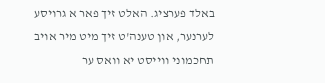באלד פערציג. האלט זיך פאר א גרויסע לערנער, און טענה'ט זיך מיט מיר אויב תחכמוני ווייסט יא וואס ער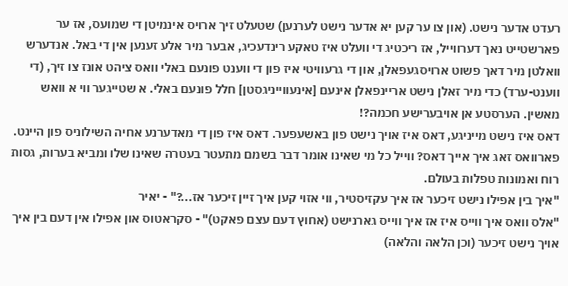רעדט אדער נישט. (און צו ער קען יא אדער נישט לערנען) שטעלט זיך ארויס אינמיטן די שמועס, אז ער פארשטייט נאך דערווייל, אז ריכטיג די וועלט איז טאקע רינדעכיג, אבער מיר אלע זענען אין די באל. אנדערש וואלטן מיר דאך פשוט ארויסגעפאלן, און די גרעוויטי איז פון די ווענט פונעם באלי וואס ציהט אונז צו זיך, (די ווענט-ערד) כדי מיר זאלן נישט אריינפאלן אינעם [אינעווייניגסטן] חלל פונעם באלי. א שטייגער ווי א וואש מאשין. הערסטע אן אויבערישע חכמה?!
דאס איז נישט מייניגע, דאס איז אויך נישט פון באשעפער. דאס איז פון די מאדערנע אחיה השילוניס פון היינט.
פארוואס זאג איך אייך דאס? ווייל כל מי שאינו אומר דבר בשמם מתעטר בעטרה שאינו שלו ומביא בערות, גסות רוח ואמונות טפלות בעולם.
"איך בין אפילו נישט זיכער אז איך עקזיסטיר, ווי אזוי קען איך זיין זיכער אז...?" - יאיר
"אלס וואס איך ווייס איז אז איך ווייס גארנישט (אחוץ דעם עצם פאקט)" - סקראטוס און אפילו אין דעם בין איך אויך נישט זיכער (וכן הלאה והלאה)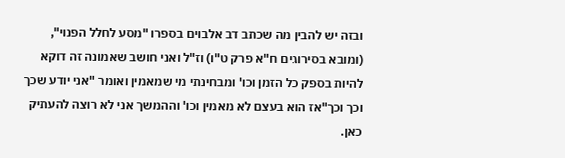ובזה יש להבין מה שכתב דב אלבוים בספרו "מסע לחלל הפנוי", (ומובא בסירוגים ח"א פרק ט"ו) וז"ל ואני חושב שאמונה זה דוקא להיות בספק כל הזמן וכו' ומבחינתי מי שמאמין ואומר "אני יודע שכך וכך וכך"אז הוא בעצם לא מאמין וכו' וההמשך אני לא רוצה להעתיק כאן.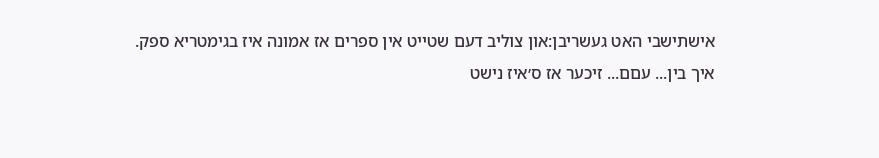אישתישבי האט געשריבן:און צוליב דעם שטייט אין ספרים אז אמונה איז בגימטריא ספק.
איך בין... עםם... זיכער אז ס׳איז נישט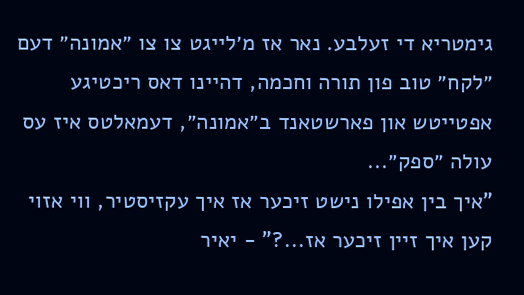גימטריא די זעלבע. נאר אז מ׳לייגט צו צו ״אמונה״ דעם ״לקח״ טוב פון תורה וחכמה, דהיינו דאס ריכטיגע אפטייטש און פארשטאנד ב״אמונה״, דעמאלטס איז עס עולה ״ספק״...
"איך בין אפילו נישט זיכער אז איך עקזיסטיר, ווי אזוי קען איך זיין זיכער אז...?" - יאיר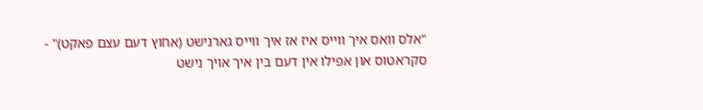"אלס וואס איך ווייס איז אז איך ווייס גארנישט (אחוץ דעם עצם פאקט)" - סקראטוס און אפילו אין דעם בין איך אויך נישט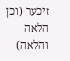זיכער (וכן הלאה והלאה)